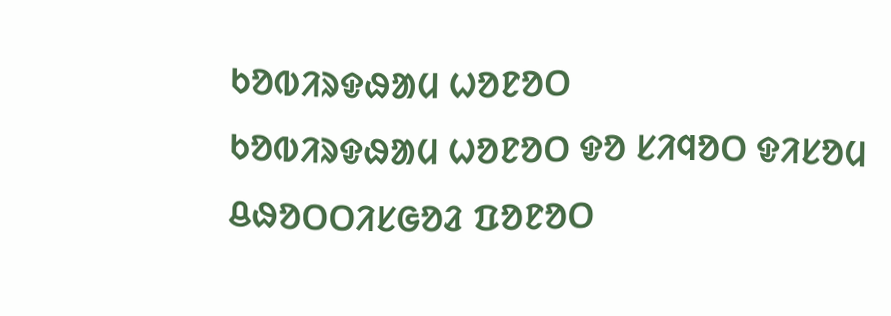ᱠᱚᱵᱤᱨᱫᱷᱟᱢ ᱦᱚᱱᱚᱛ
ᱠᱚᱵᱤᱨᱫᱷᱟᱢ ᱦᱚᱱᱚᱛ ᱫᱚ ᱥᱤᱧᱚᱛ ᱫᱤᱥᱚᱢ ᱪᱷᱚᱛᱛᱤᱥᱜᱚᱲ ᱯᱚᱱᱚᱛ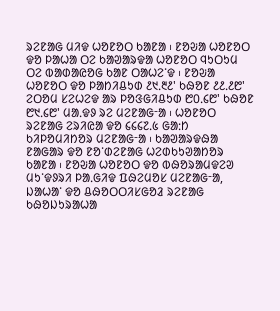ᱨᱮᱱᱟᱜ ᱢᱤᱫ ᱦᱚᱱᱚᱛ ᱠᱟᱱᱟ ᱾ ᱱᱚᱶᱟ ᱦᱚᱱᱚᱛ ᱫᱚ ᱞᱟᱦᱟ ᱛᱮ ᱠᱟᱣᱟᱨᱫᱟ ᱦᱚᱱᱚᱛ ᱧᱩᱛᱩᱢ ᱛᱮ ᱵᱟᱰᱟᱭᱚᱜ ᱠᱟᱱ ᱛᱟᱦᱮᱸᱫ ᱾ ᱱᱚᱶᱟ ᱦᱚᱱᱚᱛ ᱫᱚ ᱞᱟᱴᱤᱪᱩᱰ ᱒᱑ᱹ᱓᱒' ᱠᱷᱚᱱ ᱒᱒ᱹ᱒᱘' ᱮᱛᱚᱢ ᱥᱮᱦᱮᱫ ᱟᱨ ᱞᱚᱝᱜᱤᱪᱩᱰ ᱘᱐ᱹ᱔᱘' ᱠᱷᱚᱱ ᱘᱑ᱹ᱔᱘' ᱢᱟᱹᱫᱽ ᱨᱮ ᱢᱮᱱᱟᱜᱼᱟ ᱾ ᱦᱚᱱᱚᱛ ᱨᱮᱱᱟᱜ ᱮᱨᱤᱭᱟ ᱫᱚ ᱔᱔᱔᱗ᱹ᱕ ᱜᱟᱺᱴ ᱠᱤᱞᱚᱢᱤᱴᱚᱨ ᱢᱮᱱᱟᱜᱼᱟ ᱾ ᱠᱟᱣᱟᱨᱫᱷᱟ ᱱᱟᱜᱟᱨ ᱫᱚ ᱱᱚᱸᱰᱮᱱᱟᱜ ᱦᱮᱰᱠᱩᱣᱟᱴᱚᱨ ᱠᱟᱱᱟ ᱾ ᱱᱚᱶᱟ ᱦᱚᱱᱚᱛ ᱫᱚ ᱵᱷᱚᱨᱟᱢᱫᱮᱣ ᱢᱩᱸᱫᱽᱨᱤ ᱞᱟᱹᱜᱤᱫ ᱯᱷᱮᱢᱚᱥ ᱢᱮᱱᱟᱜᱼᱟ, ᱡᱟᱦᱟᱸ ᱫᱚ ᱪᱷᱚᱛᱛᱤᱥᱜᱚᱲ ᱨᱮᱱᱟᱜ ᱠᱷᱚᱡᱩᱨᱟᱦᱟ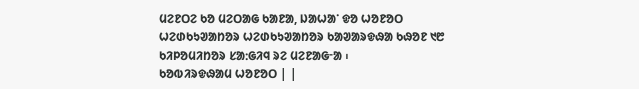ᱢᱮᱱᱛᱮ ᱠᱚ ᱢᱮᱛᱟᱜ ᱠᱟᱱᱟ, ᱡᱟᱦᱟᱸ ᱫᱚ ᱦᱚᱱᱚᱛ ᱦᱮᱰᱠᱩᱣᱟᱴᱚᱨ ᱦᱮᱰᱠᱩᱣᱟᱴᱚᱨ ᱠᱟᱣᱟᱨᱫᱷᱟ ᱠᱷᱚᱱ ᱑᱘ ᱠᱤᱞᱚᱢᱤᱴᱚᱨ ᱥᱟᱺᱜᱤᱧ ᱨᱮ ᱢᱮᱱᱟᱜᱼᱟ ᱾
ᱠᱚᱵᱤᱨᱫᱷᱟᱢ ᱦᱚᱱᱚᱛ | |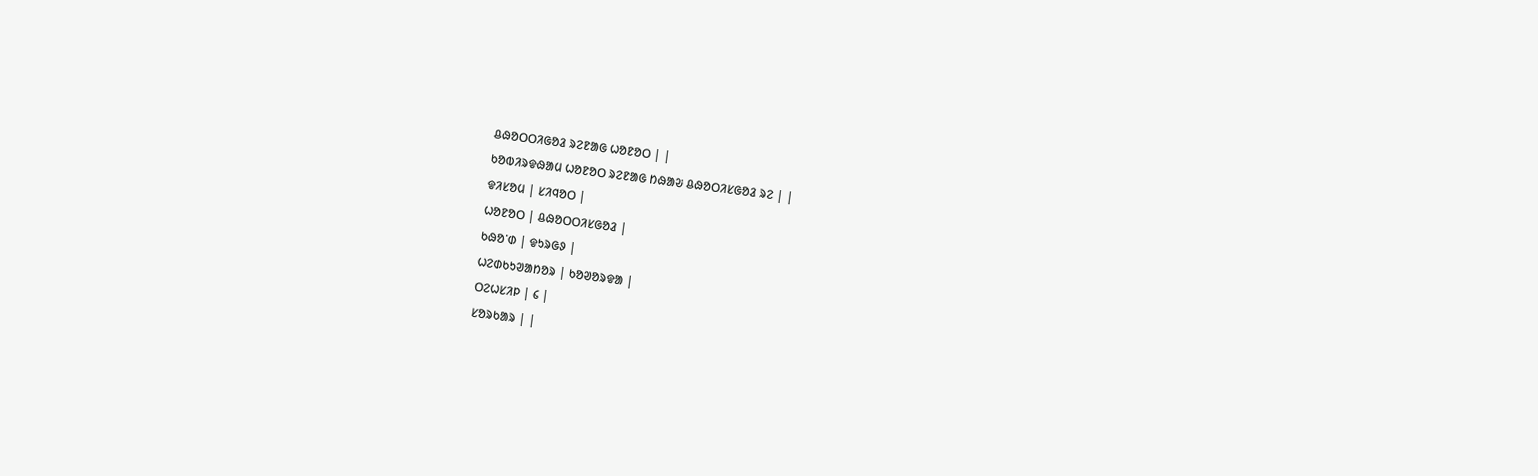ᱪᱷᱚᱛᱛᱤᱜᱚᱲ ᱨᱮᱱᱟᱜ ᱦᱚᱱᱚᱛ | |
ᱠᱚᱵᱤᱨᱫᱷᱟᱢ ᱦᱚᱱᱚᱛ ᱨᱮᱱᱟᱜ ᱴᱷᱟᱶ ᱪᱷᱚᱛᱤᱥᱜᱚᱲ ᱨᱮ | |
ᱫᱤᱥᱚᱢ | ᱥᱤᱧᱚᱛ |
ᱦᱚᱱᱚᱛ | ᱪᱷᱚᱛᱛᱤᱥᱜᱚᱲ |
ᱠᱷᱚᱸᱰ | ᱫᱩᱨᱜᱽ |
ᱦᱮᱰᱠᱩᱣᱟᱴᱚᱨ | ᱠᱚᱣᱚᱨᱫᱟ |
ᱛᱮᱦᱥᱤᱞ | ᱔ |
ᱥᱚᱨᱠᱟᱨ | |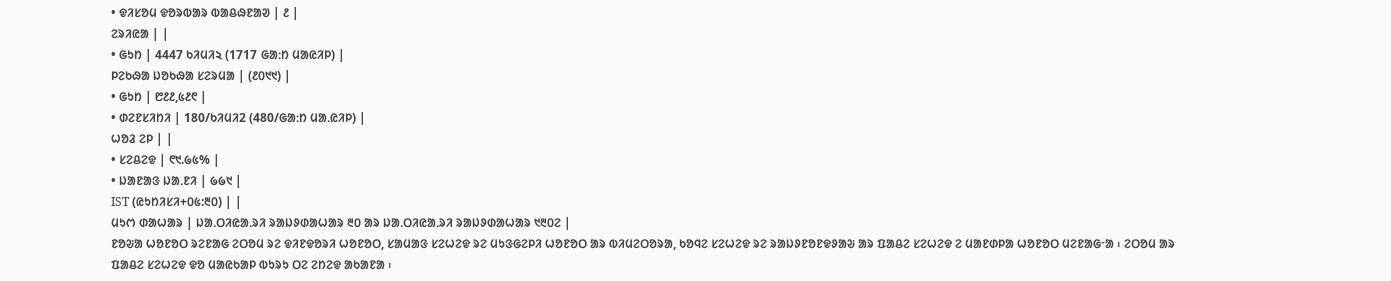• ᱫᱤᱥᱚᱢ ᱫᱚᱨᱵᱟᱨ ᱵᱟᱪᱷᱱᱟᱣ | ᱒ |
ᱮᱨᱤᱭᱟ | |
• ᱜᱩᱴ | 4447 ᱠᱤᱢᱤ২ (1717 ᱜᱟᱺᱴ ᱢᱟᱭᱤᱞ) |
ᱞᱮᱠᱷᱟ ᱡᱚᱠᱷᱟ ᱥᱮᱨᱢᱟ | (᱒᱐᱑᱑) |
• ᱜᱩᱴ | ᱘᱒᱒,᱕᱒᱖ |
• ᱰᱮᱱᱥᱤᱴᱤ | 180/ᱠᱤᱢᱤ2 (480/ᱜᱟᱺᱴ ᱢᱟᱹᱭᱤᱞ) |
ᱦᱚᱲ ᱮᱞ | |
• ᱥᱮᱪᱮᱫ | ᱖᱑.᱙᱕% |
• ᱡᱟᱱᱟᱝ ᱡᱟᱹᱱᱤ | ᱙᱙᱑ |
IST (ᱭᱩᱴᱤᱥᱤ+᱐᱕:᱓᱐) | |
ᱢᱩᱬ ᱰᱟᱦᱟᱨ | ᱡᱟᱹᱛᱤᱭᱟᱹᱨᱤ ᱨᱟᱡᱽᱰᱟᱦᱟᱨ ᱓᱐ ᱟᱨ ᱡᱟᱹᱛᱤᱭᱟᱹᱨᱤ ᱨᱟᱡᱽᱰᱟᱦᱟᱨ ᱑᱓᱐ᱮ |
ᱱᱚᱶᱟ ᱦᱚᱱᱚᱛ ᱨᱮᱱᱟᱜ ᱮᱛᱚᱢ ᱨᱮ ᱫᱤᱱᱫᱚᱨᱤ ᱦᱚᱱᱚᱛ, ᱥᱟᱢᱟᱝ ᱥᱮᱦᱮᱫ ᱨᱮ ᱢᱩᱝᱜᱮᱞᱤ ᱦᱚᱱᱚᱛ ᱟᱨ ᱵᱤᱢᱮᱛᱚᱨᱟ, ᱠᱚᱧᱮ ᱥᱮᱦᱮᱫ ᱨᱮ ᱨᱟᱡᱽᱱᱚᱱᱫᱽᱟᱶ ᱟᱨ ᱯᱟᱪᱮ ᱥᱮᱦᱮᱫ ᱮ ᱢᱟᱱᱰᱞᱟ ᱦᱚᱱᱚᱛ ᱢᱮᱱᱟᱜᱼᱟ ᱾ ᱮᱛᱚᱢ ᱟᱨ ᱯᱟᱪᱮ ᱥᱮᱦᱮᱫ ᱫᱚ ᱢᱟᱭᱠᱟᱞ ᱵᱩᱨᱩ ᱛᱮ ᱮᱴᱮᱫ ᱟᱠᱟᱱᱟ ᱾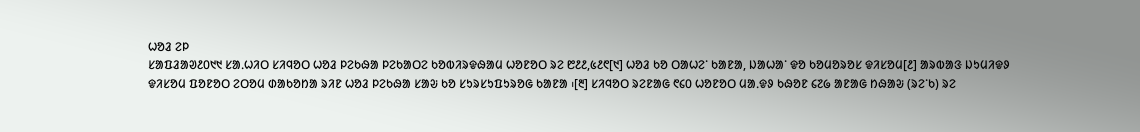ᱦᱚᱲ ᱮᱞ
ᱥᱟᱯᱲᱟᱣ᱒᱐᱑᱑ ᱥᱟᱹᱦᱤᱛ ᱥᱤᱧᱚᱛ ᱦᱚᱲ ᱞᱮᱠᱷᱟ ᱞᱮᱠᱟᱛᱮ ᱠᱚᱵᱤᱨᱫᱷᱟᱢ ᱦᱚᱱᱚᱛ ᱨᱮ ᱘᱒᱒,᱕᱒᱖[᱑] ᱦᱚᱲ ᱠᱚ ᱛᱟᱦᱮᱸ ᱠᱟᱱᱟ, ᱡᱟᱦᱟᱸ ᱫᱚ ᱠᱚᱢᱚᱨᱚᱥ ᱫᱤᱥᱚᱢ[᱒] ᱟᱨᱵᱟᱝ ᱡᱩᱢᱤᱫᱽ ᱫᱤᱥᱚᱢ ᱯᱚᱱᱚᱛ ᱮᱛᱚᱢ ᱰᱟᱠᱚᱴᱟ ᱨᱤᱱ ᱦᱚᱲ ᱞᱮᱠᱷᱟ ᱥᱟᱶ ᱠᱚ ᱥᱩᱨᱥᱩᱯᱩᱨᱚᱜ ᱠᱟᱱᱟ ᱾[᱓] ᱥᱤᱧᱚᱛ ᱨᱮᱱᱟᱜ ᱖᱔᱐ ᱦᱚᱱᱚᱛ ᱢᱟᱹᱫᱽ ᱠᱷᱚᱱ ᱔᱗᱙ ᱟᱱᱟᱜ ᱴᱷᱟᱶ (ᱨᱮᱸᱠ) ᱨᱮ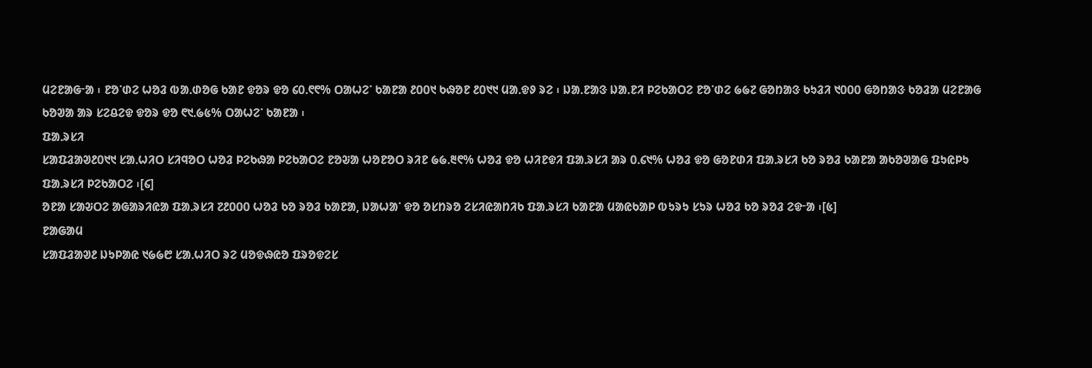ᱢᱮᱱᱟᱜᱼᱟ ᱾ ᱱᱚᱸᱰᱮ ᱦᱚᱲ ᱵᱟᱹᱰᱚᱜ ᱠᱟᱱ ᱫᱚᱨ ᱫᱚ ᱔᱐ᱹ᱖᱖% ᱛᱟᱦᱮᱸ ᱠᱟᱱᱟ ᱒᱐᱐᱑ ᱠᱷᱚᱱ ᱒᱐᱑᱑ ᱢᱟᱹᱫᱽ ᱨᱮ ᱾ ᱡᱟᱹᱱᱟᱝ ᱡᱟᱹᱱᱤ ᱞᱮᱠᱟᱛᱮ ᱱᱚᱸᱰᱮ ᱙᱙᱗ ᱜᱚᱴᱟᱝ ᱠᱩᱲᱤ ᱑᱐᱐᱐ ᱜᱚᱴᱟᱝ ᱠᱚᱲᱟ ᱢᱮᱱᱟᱜ ᱠᱚᱣᱟ ᱟᱨ ᱥᱮᱪᱮᱫ ᱫᱚᱨ ᱫᱚ ᱖᱑ᱹ᱙᱕% ᱛᱟᱦᱮᱸ ᱠᱟᱱᱟ ᱾
ᱯᱟᱹᱨᱥᱤ
ᱥᱟᱯᱲᱟᱣ᱒᱐᱑᱑ ᱥᱟᱹᱦᱤᱛ ᱥᱤᱧᱚᱛ ᱦᱚᱲ ᱞᱮᱠᱷᱟ ᱞᱮᱠᱟᱛᱮ ᱱᱚᱶᱟ ᱦᱚᱱᱚᱛ ᱨᱤᱱ ᱙᱙ᱹ᱓᱖% ᱦᱚᱲ ᱫᱚ ᱦᱤᱱᱫᱤ ᱯᱟᱹᱨᱥᱤ ᱟᱨ ᱐ᱹ᱔᱑% ᱦᱚᱲ ᱫᱚ ᱜᱚᱱᱰᱤ ᱯᱟᱹᱨᱥᱤ ᱠᱚ ᱨᱚᱲ ᱠᱟᱱᱟ ᱟᱠᱚᱣᱟᱜ ᱯᱩᱭᱞᱩ ᱯᱟᱹᱨᱥᱤ ᱞᱮᱠᱟᱛᱮ ᱾[᱔]
ᱚᱱᱟ ᱥᱟᱶᱛᱮ ᱟᱜᱟᱨᱤᱭᱟ ᱯᱟᱹᱨᱥᱤ ᱗᱒᱐᱐᱐ ᱦᱚᱲ ᱠᱚ ᱨᱚᱲ ᱠᱟᱱᱟ, ᱡᱟᱦᱟᱸ ᱫᱚ ᱚᱥᱴᱨᱚ ᱮᱥᱤᱭᱟᱴᱤᱠ ᱯᱟᱹᱨᱥᱤ ᱠᱟᱱᱟ ᱢᱟᱭᱠᱟᱞ ᱵᱩᱨᱩ ᱥᱩᱨ ᱦᱚᱲ ᱠᱚ ᱨᱚᱲ ᱮᱫᱼᱟ ᱾[᱕]
ᱱᱟᱜᱟᱢ
ᱥᱟᱯᱲᱟᱣ᱒ ᱡᱩᱞᱟᱭ ᱑᱙᱙᱘ ᱥᱟᱹᱦᱤᱛ ᱨᱮ ᱢᱚᱫᱷᱭᱚ ᱯᱨᱚᱫᱮᱥ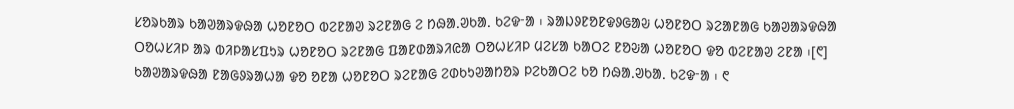ᱥᱚᱨᱠᱟᱨ ᱠᱟᱣᱟᱨᱫᱷᱟ ᱦᱚᱱᱚᱛ ᱵᱮᱱᱟᱣ ᱨᱮᱱᱟᱜ ᱮ ᱴᱷᱟᱹᱣᱠᱟᱹ ᱠᱮᱫᱼᱟ ᱾ ᱨᱟᱡᱽᱱᱚᱱᱫᱽᱜᱟᱶ ᱦᱚᱱᱚᱛ ᱨᱮᱟᱱᱟᱜ ᱠᱟᱣᱟᱨᱫᱷᱟ ᱛᱚᱦᱥᱤᱞ ᱟᱨ ᱵᱤᱞᱟᱥᱯᱩᱨ ᱦᱚᱱᱚᱛ ᱨᱮᱱᱟᱜ ᱯᱟᱱᱰᱟᱨᱤᱭᱟ ᱛᱚᱦᱥᱤᱞ ᱢᱮᱥᱟ ᱠᱟᱛᱮ ᱱᱚᱶᱟ ᱦᱚᱱᱚᱛ ᱫᱚ ᱵᱮᱱᱟᱣ ᱮᱱᱟ ᱾[᱖] ᱠᱟᱣᱟᱨᱫᱷᱟ ᱱᱟᱜᱽᱨᱟᱦᱟ ᱫᱚ ᱚᱱᱟ ᱦᱚᱱᱚᱛ ᱨᱮᱱᱟᱜ ᱮᱰᱠᱩᱣᱟᱴᱚᱨ ᱞᱮᱠᱟᱛᱮ ᱠᱚ ᱴᱷᱟᱹᱣᱠᱟᱹ ᱠᱮᱫᱼᱟ ᱾ ᱖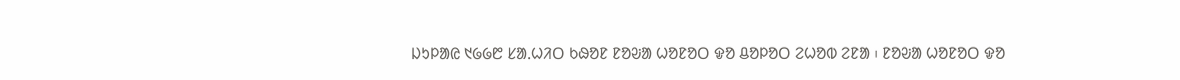ᱡᱩᱞᱟᱭ ᱑᱙᱙᱘ ᱥᱟᱹᱦᱤᱛ ᱠᱷᱚᱱ ᱱᱚᱶᱟ ᱦᱚᱱᱚᱛ ᱫᱚ ᱪᱚᱞᱚᱛ ᱮᱦᱚᱵ ᱮᱱᱟ ᱾ ᱱᱚᱶᱟ ᱦᱚᱱᱚᱛ ᱫᱚ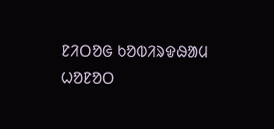ᱱᱤᱛᱚᱜ ᱠᱚᱵᱤᱨᱫᱷᱟᱢ ᱦᱚᱱᱚᱛ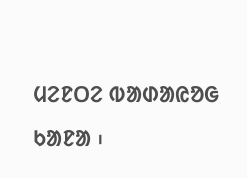ᱢᱮᱱᱛᱮ ᱵᱟᱰᱟᱭᱚᱜ ᱠᱟᱱᱟ ᱾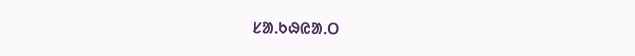ᱥᱟᱹᱠᱷᱭᱟᱹᱛ